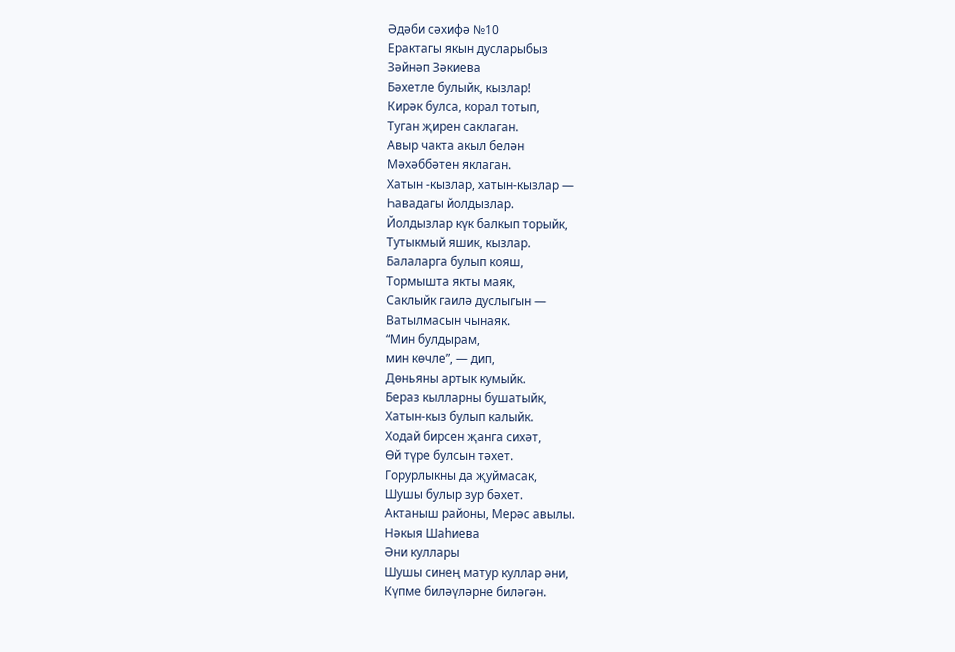Әдәби сәхифә №10
Ерактагы якын дусларыбыз
Зәйнәп Зәкиева
Бәхетле булыйк, кызлар!
Кирәк булса, корал тотып,
Туган җирен саклаган.
Авыр чакта акыл белән
Мәхәббәтен яклаган.
Хатын -кызлар, хатын-кызлар —
Һавадагы йолдызлар.
Йолдызлар күк балкып торыйк,
Тутыкмый яшик, кызлар.
Балаларга булып кояш,
Тормышта якты маяк,
Саклыйк гаилә дуслыгын —
Ватылмасын чынаяк.
“Мин булдырам,
мин көчле”, — дип,
Дөньяны артык кумыйк.
Бераз кылларны бушатыйк,
Хатын-кыз булып калыйк.
Ходай бирсен җанга сихәт,
Өй түре булсын тәхет.
Горурлыкны да җуймасак,
Шушы булыр зур бәхет.
Актаныш районы, Мерәс авылы.
Нәкыя Шаһиева
Әни куллары
Шушы синең матур куллар әни,
Күпме биләүләрне биләгән.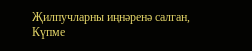Җилпучларны иңнәренә салган,
Күпме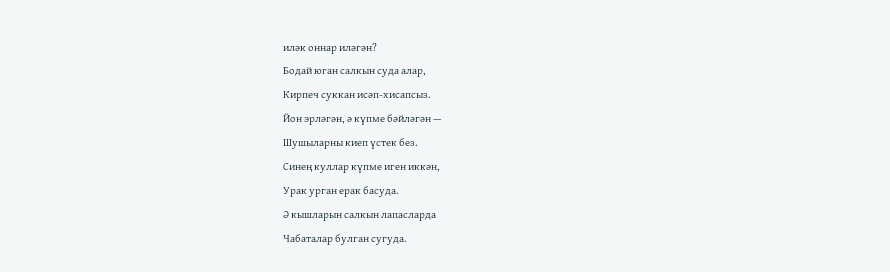иләк оннар иләгән?
Бодай юган салкын суда алар,
Кирпеч суккан исәп-хисапсыз.
Йон эрләгән, ә күпме бәйләгән —
Шушыларны киеп үстек без.
Синең куллар күпме иген иккән,
Урак урган ерак басуда.
Ә кышларын салкын лапасларда
Чабаталар булган сугуда.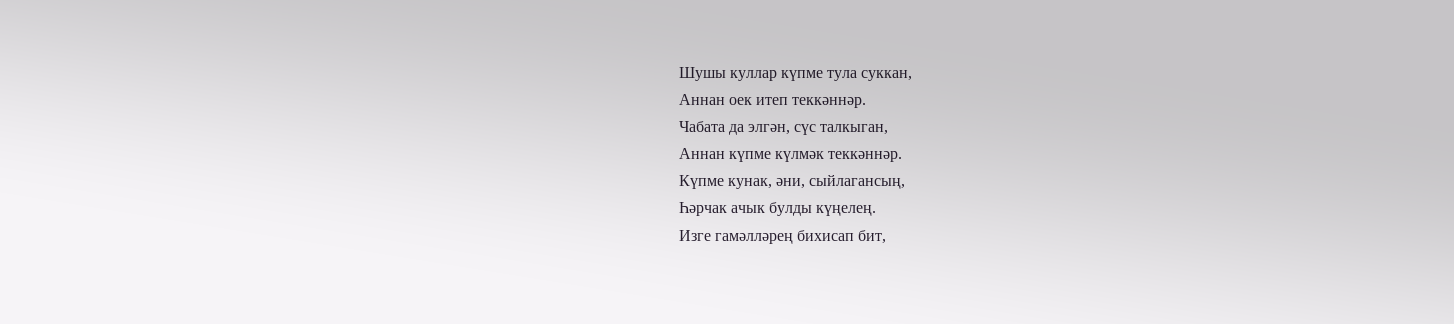Шушы куллар күпме тула суккан,
Аннан оек итеп теккәннәр.
Чабата да элгән, сүс талкыган,
Аннан күпме күлмәк теккәннәр.
Күпме кунак, әни, сыйлагансың,
Һәрчак ачык булды күңелең.
Изге гамәлләрең бихисап бит,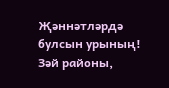Җәннәтләрдә булсын урының!
Зәй районы,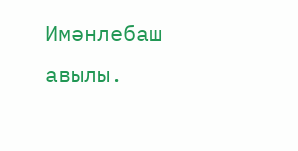Имәнлебаш авылы.